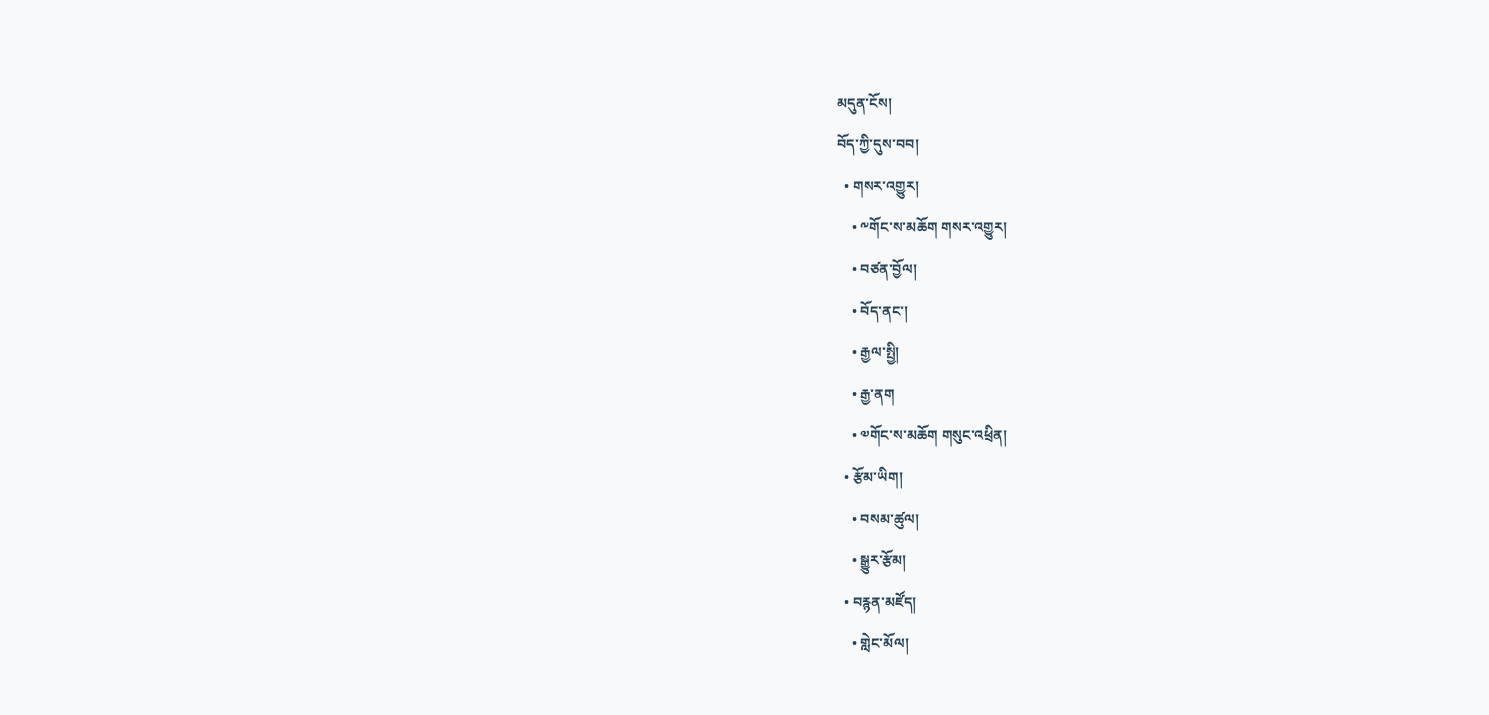མདུན་ངོས།
བོད་ཀྱི་དུས་བབ།
  • གསར་འགྱུར།
    • ༸གོང་ས་མཆོག གསར་འགྱུར།
    • བཙན་བྱོལ།
    • བོད་ནང་།
    • རྒྱལ་སྤྱི།
    • རྒྱ་ནག
    • ༧གོང་ས་མཆོག གསུང་འཕྲིན།
  • རྩོམ་ཡིག།
    • བསམ་ཚུལ།
    • སྒྱུར་རྩོམ།
  • བརྙན་མཛོད།
    • གླེང་མོལ།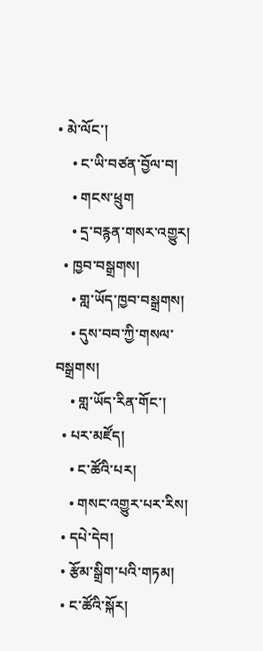• མེ་ལོང་།
    • ང་ཡི་བཙན་བྱོལ་བ།
    • གངས་ཕྲུག
    • དྲ་བརྙན་གསར་འགྱུར།
  • ཁྱབ་བསྒྲགས།
    • གླ་ཡོད་ཁྱབ་བསྒྲགས།
    • དུས་བབ་ཀྱི་གསལ་བསྒྲགས།
    • གླ་ཡོད་རིན་གོང་།
  • པར་མཛོད།
    • ང་ཚོའི་པར།
    • གསང་འགྱུར་པར་རིས།
  • དཔེ་དེབ།
  • རྩོམ་སྒྲིག་པའི་གཏམ།
  • ང་ཚོའི་སྐོར།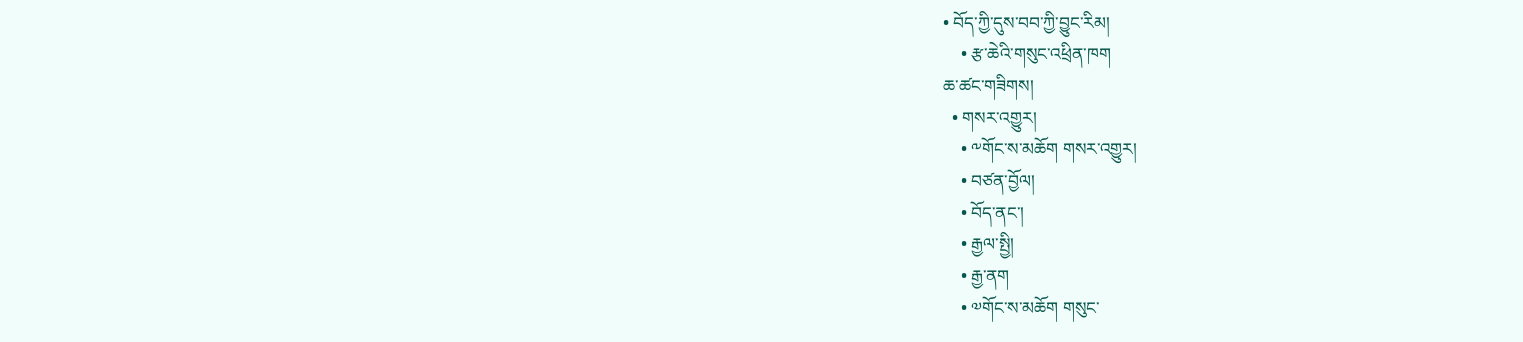• བོད་ཀྱི་དུས་བབ་ཀྱི་བྱུང་རིམ།
    • རྩ་ཆེའི་གསུང་འཕྲིན་ཁག
ཆ་ཚང་གཟིགས།
  • གསར་འགྱུར།
    • ༸གོང་ས་མཆོག གསར་འགྱུར།
    • བཙན་བྱོལ།
    • བོད་ནང་།
    • རྒྱལ་སྤྱི།
    • རྒྱ་ནག
    • ༧གོང་ས་མཆོག གསུང་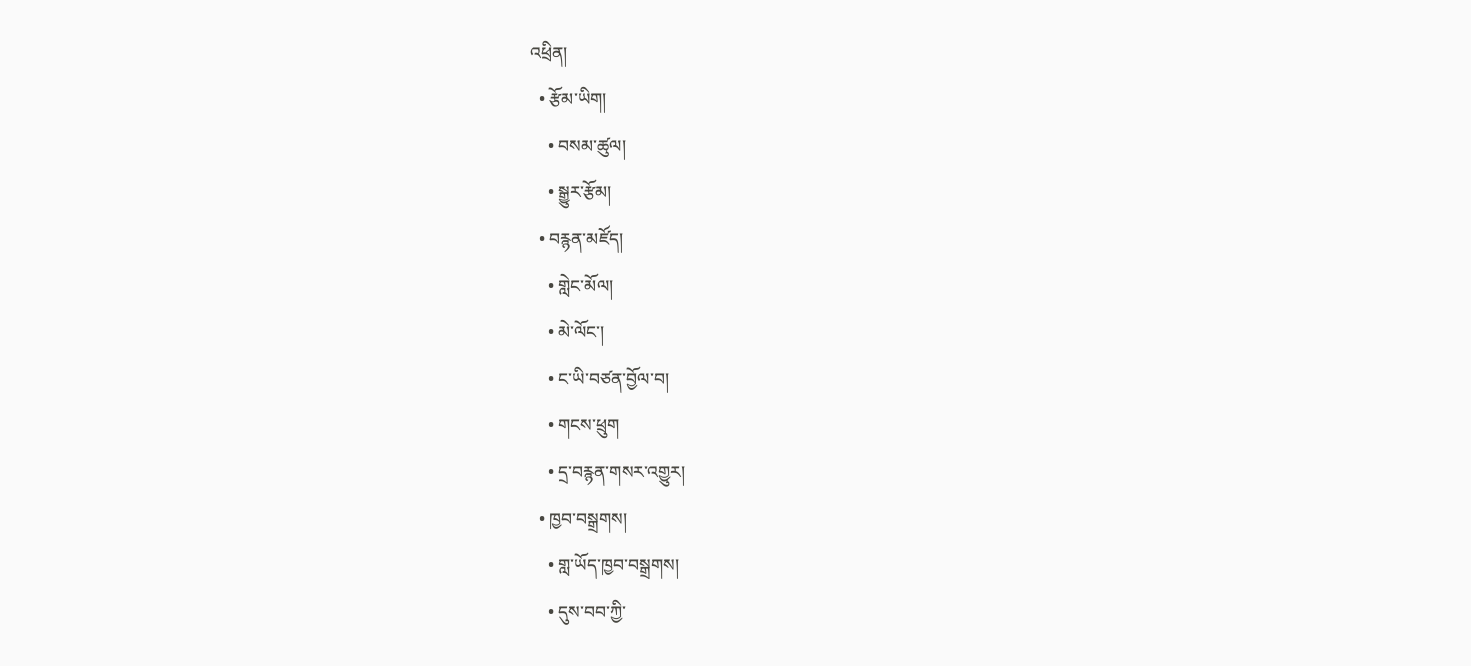འཕྲིན།
  • རྩོམ་ཡིག།
    • བསམ་ཚུལ།
    • སྒྱུར་རྩོམ།
  • བརྙན་མཛོད།
    • གླེང་མོལ།
    • མེ་ལོང་།
    • ང་ཡི་བཙན་བྱོལ་བ།
    • གངས་ཕྲུག
    • དྲ་བརྙན་གསར་འགྱུར།
  • ཁྱབ་བསྒྲགས།
    • གླ་ཡོད་ཁྱབ་བསྒྲགས།
    • དུས་བབ་ཀྱི་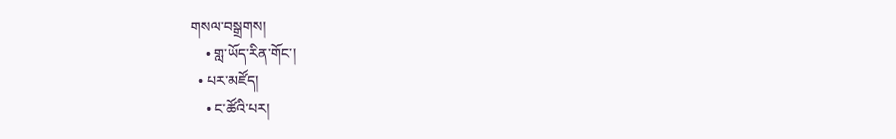གསལ་བསྒྲགས།
    • གླ་ཡོད་རིན་གོང་།
  • པར་མཛོད།
    • ང་ཚོའི་པར།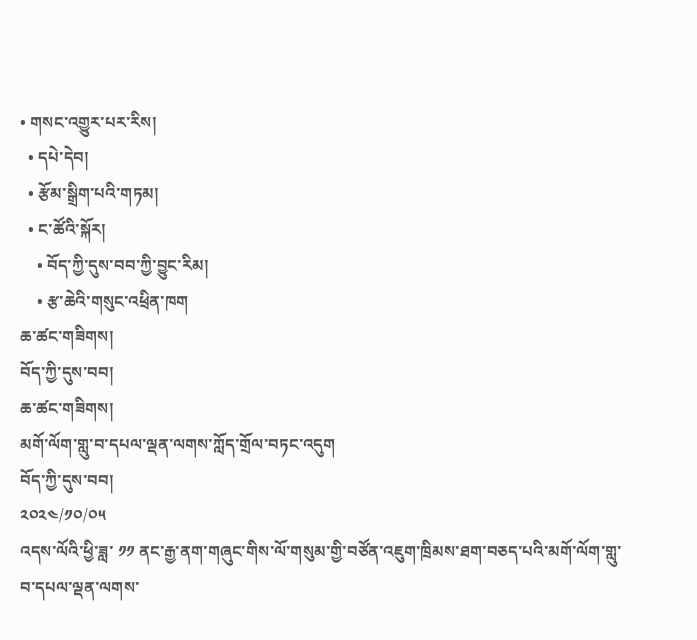• གསང་འགྱུར་པར་རིས།
  • དཔེ་དེབ།
  • རྩོམ་སྒྲིག་པའི་གཏམ།
  • ང་ཚོའི་སྐོར།
    • བོད་ཀྱི་དུས་བབ་ཀྱི་བྱུང་རིམ།
    • རྩ་ཆེའི་གསུང་འཕྲིན་ཁག
ཆ་ཚང་གཟིགས།
བོད་ཀྱི་དུས་བབ།
ཆ་ཚང་གཟིགས།
མགོ་ལོག་གླུ་བ་དཔལ་ལྡན་ལགས་ཀློད་གྲོལ་བཏང་འདུག
བོད་ཀྱི་དུས་བབ།
༢༠༢༤/༡༠/༠༥
འདས་ལོའི་ཕྱི་ཟླ་ ༡༡ ནང་རྒྱ་ནག་གཞུང་གིས་ལོ་གསུམ་གྱི་བཙོན་འཇུག་ཁྲིམས་ཐག་བཅད་པའི་མགོ་ལོག་གླུ་བ་དཔལ་ལྡན་ལགས་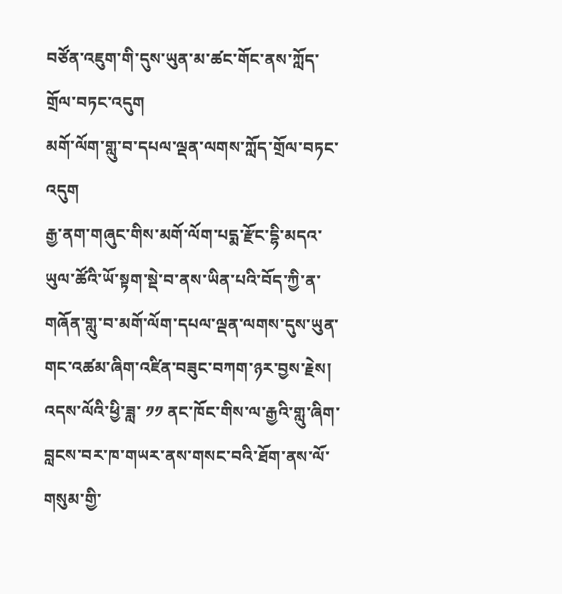བཙོན་འཇུག་གི་དུས་ཡུན་མ་ཚང་གོང་ནས་ཀློད་གྲོལ་བཏང་འདུག
མགོ་ལོག་གླུ་བ་དཔལ་ལྡན་ལགས་ཀློད་གྲོལ་བཏང་འདུག
རྒྱ་ནག་གཞུང་གིས་མགོ་ལོག་པདྨ་རྫོང་དྷི་མདའ་ཡུལ་ཚོའི་ཡོ་སྟག་སྡེ་བ་ནས་ཡིན་པའི་བོད་ཀྱི་ན་གཞོན་གླུ་བ་མགོ་ལོག་དཔལ་ལྡན་ལགས་དུས་ཡུན་གང་འཚམ་ཞིག་འཛིན་བཟུང་བཀག་ཉར་བྱས་རྗེས། འདས་ལོའི་ཕྱི་ཟླ་ ༡༡ ནང་ཁོང་གིས་ལ་རྒྱའི་གླུ་ཞིག་བླངས་བར་ཁ་གཡར་ནས་གསང་བའི་ཐོག་ནས་ལོ་གསུམ་གྱི་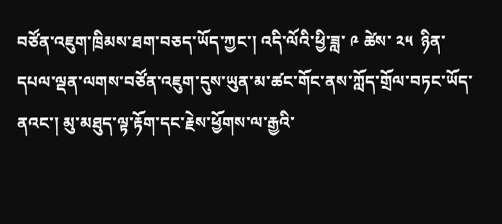བཙོན་འཇུག་ཁྲིམས་ཐག་བཅད་ཡོད་ཀྱང་། འདི་ལོའི་ཕྱི་ཟླ་ ༩ ཚེས་ ༢༥  ཉིན་དཔལ་ལྡན་ལགས་བཙོན་འཇུག་དུས་ཡུན་མ་ཚང་གོང་ནས་ཀློད་གྲོལ་བཏང་ཡོད་ནའང་། མུ་མཐུད་ལྟ་རྟོག་དང་རྗེས་ཕྱོགས་ལ་རྒྱའི་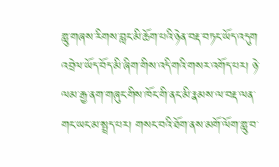གླུ་གཞས་རིགས་བླང་མི་ཆོག་པའི་ཉེན་བརྡ་བཏང་ཡོད་འདུག
འབྲེལ་ཡོད་བོད་མི་ཞིག་གིས་འདི་གའི་གསར་འགོད་པར། ཉེ་ལམ་རྒྱ་ནག་གཞུང་གིས་ཁོང་གི་ནང་མི་རྣམས་ལ་བརྡ་ལན་གང་ཡང་མ་སྤྲད་པར། གསང་བའི་ཐོག་ནས་མགོ་ལོག་གླུ་བ་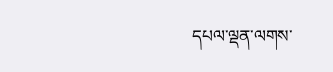དཔལ་ལྡན་ལགས་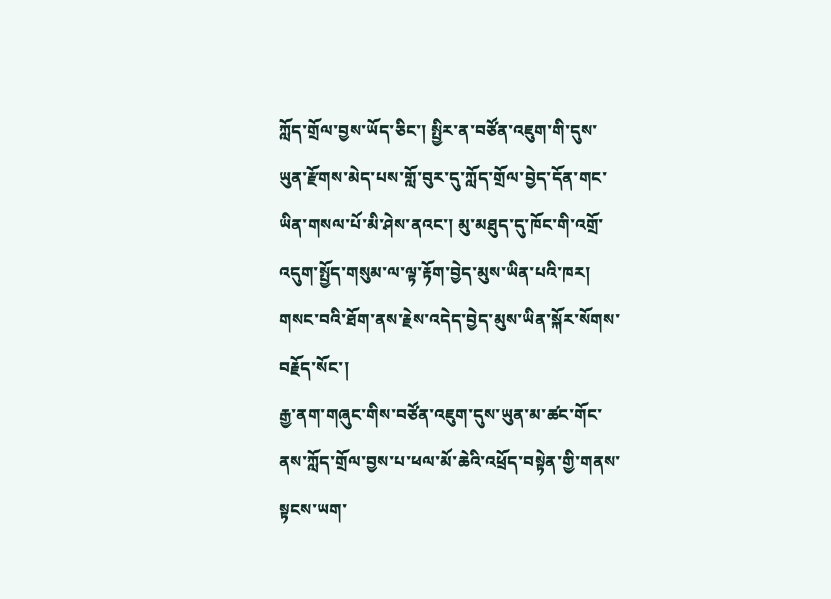ཀློད་གྲོལ་བྱས་ཡོད་ཅིང་། སྤྱིར་ན་བཙོན་འཇུག་གི་དུས་ཡུན་རྫོགས་མེད་པས་གློ་བུར་དུ་ཀློད་གྲོལ་བྱེད་དོན་གང་ཡིན་གསལ་པོ་མི་ཤེས་ནའང་། མུ་མཐུད་དུ་ཁོང་གི་འགྲོ་འདུག་སྤྱོད་གསུམ་ལ་ལྟ་རྟོག་བྱེད་མུས་ཡིན་པའི་ཁར། གསང་བའི་ཐོག་ནས་རྗེས་འདེད་བྱེད་མུས་ཡིན་སྐོར་སོགས་བརྗོད་སོང་།
རྒྱ་ནག་གཞུང་གིས་བཙོན་འཇུག་དུས་ཡུན་མ་ཚང་གོང་ནས་ཀློད་གྲོལ་བྱས་པ་ཕལ་མོ་ཆེའི་འཕྲོད་བསྟེན་གྱི་གནས་སྟངས་ཡག་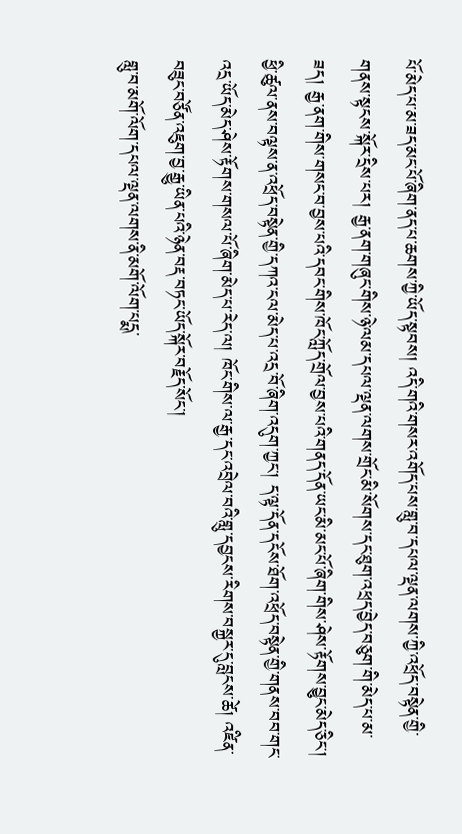པོ་མེད་པ་མ་ཟད་མང་པོ་ཞིག་ནད་པ་ཆགས་ཀྱི་ཡོད་སྟབས། འདི་གའི་གསར་འགོད་པས་གླུ་བ་དཔལ་ལྡན་ལགས་ཀྱི་འཕྲོད་བསྟེན་གྱི་གནས་སྟངས་སྐོར་དྲིས་པར། རྒྱ་ནག་གཞུང་གིས་ཉེ་ལམ་དཔལ་ལྡན་ལགས་གྲོང་མི་སོགས་དང་ཐུག་འཕྲད་བྱེད་བཅུག་གི་མེད་པ་མ་ཟད། རྒྱ་ནག་གིས་གསང་བ་བྱས་པའི་དབང་གིས་ཁོང་ཀློད་གྲོལ་བྱས་པའི་གནད་དོན་ཡང་མི་མང་པོ་ཞིག་གིས་ཤེས་རྟོགས་བྱུང་མེད་ཅིང་། ཕྱི་ཚུལ་ནས་བལྟས་ན་འཕྲོད་བསྟེན་གྱི་དཀའ་ངལ་མེད་པ་འདྲ་བོ་ཞིག་འདུག་ཀྱང་། ད་ལྟ་དོན་དངོས་ཐོག་འཕྲོད་བསྟེན་གྱི་གནས་བབ་གང་འདྲ་ཡོད་མེད་ཤེས་རྟོགས་གསལ་པོ་ཞིག་མེད་པ་རེད་ལ། ཁོང་གིས་ལ་རྒྱ་དང་འབྲེལ་བའི་གླུ་དབྱངས་རིགས་བསྐྱར་དུ་བླངས་ཚེ། འཛིན་བཟུང་བཙོན་འཇུག་བྱ་རྒྱུ་ཡིན་པའི་ཉེན་བརྡ་བཏང་ཡོད་སྐོར་བརྗོད་སོང་།
གླུ་བ་མགོ་ལོག་དཔལ་ལྡན་ལགས་ནི་མགོ་ལོག་པདྨ་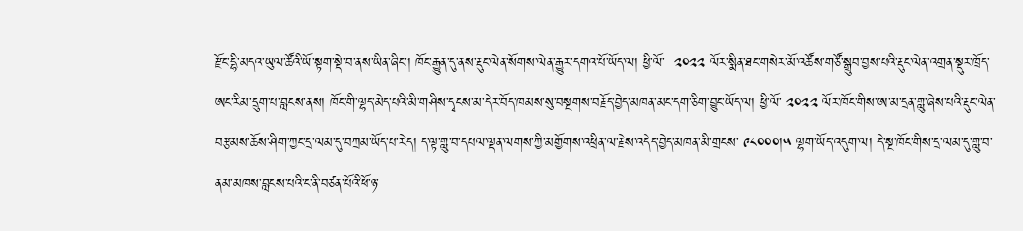རྫོང་དྷི་མདའ་ཡུལ་ཚོའི་ཡོ་སྟག་སྡེ་བ་ནས་ཡིན་ཞིང་། ཁོང་རྒྱུན་དུ་ནས་རྡུང་ལེན་སོགས་ལེན་རྒྱུར་དགའ་པོ་ཡོད་ལ། ཕྱི་ལོ་  ༢༠༢༢ ལོར་སྨིན་ཐང་གསེར་མོ་འཚོས་གཙོ་སྒྲུབ་བྱས་པའི་རྡུང་ལེན་འགྲན་སྡུར་ཁྲོད་ཨང་རིམ་དྲུག་པ་བླངས་ནས། ཁོང་གི་ལྷད་མེད་པའི་མི་གཤིས་དྭངས་མ་དེར་བོད་ཁམས་སུ་བསྔགས་བརྗོད་བྱེད་མཁན་མང་དག་ཅིག་བྱུང་ཡོད་ལ། ཕྱི་ལོ་ ༢༠༢༢ ལོར་ཁོང་གིས་ཨ་མ་དྲན་གླུ་ཞེས་པའི་རྡུང་ལེན་བརྩམས་ཆོས་ཤིག་ཀྱང་དྲ་ལམ་དུ་བཀྲམ་ཡོད་པ་རེད། ད་ལྟ་གླུ་བ་དཔལ་ལྡན་ལགས་ཀྱི་མགྱོགས་འཕྲིན་ལ་རྗེས་འདེད་བྱེད་མཁན་མི་གྲངས་ ༩༨༠༠༠།༥ ལྷག་ཡོད་འདུག་ལ། དེ་སྔ་ཁོང་གིས་དྲ་ལམ་དུ་གླུ་བ་ནམ་མཁས་བླངས་པའི་ང་ནི་བཙན་པོའི་ཕོ་ཉ་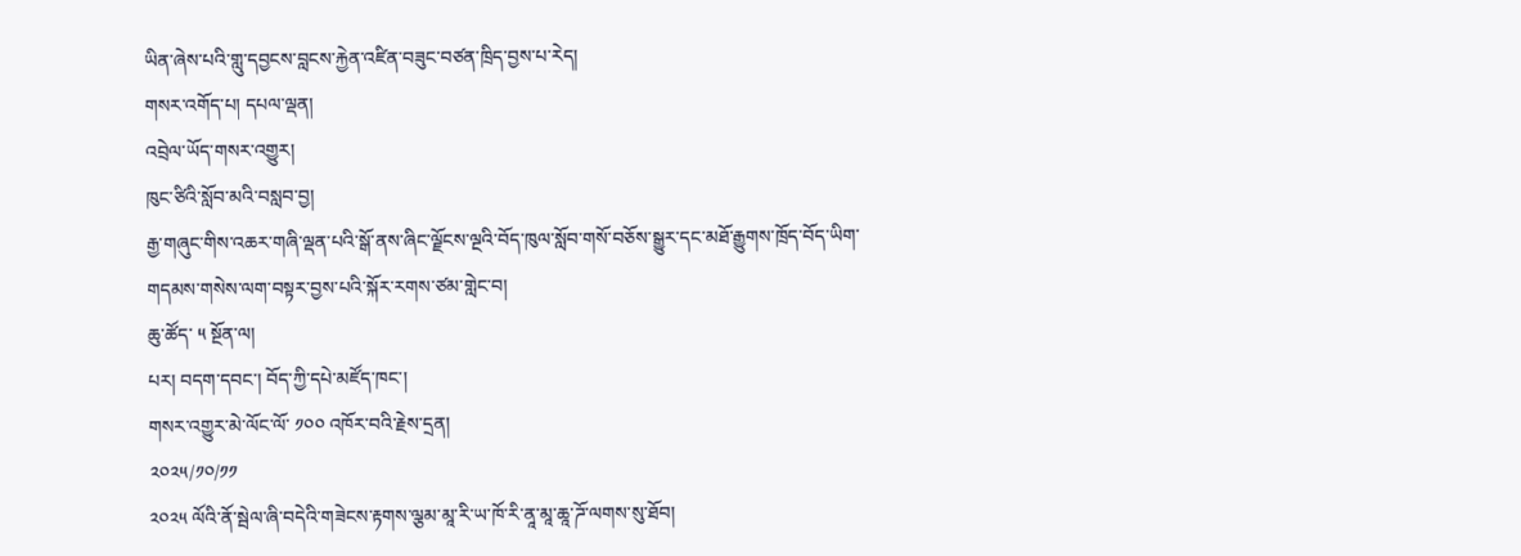ཡིན་ཞེས་པའི་གླུ་དབྱངས་བླངས་རྐྱེན་འཛིན་བཟུང་བཙན་ཁྲིད་བྱས་པ་རེད།
གསར་འགོད་པ། དཔལ་ལྡན།
འབྲེལ་ཡོད་གསར་འགྱུར།
ཁུང་ཙིའི་སློབ་མའི་བསླབ་བྱ།
རྒྱ་གཞུང་གིས་འཆར་གཞི་ལྡན་པའི་སྒོ་ནས་ཞིང་ལྗོངས་ལྔའི་བོད་ཁུལ་སློབ་གསོ་བཅོས་སྒྱུར་དང་མཐོ་རྒྱུགས་ཁྲོད་བོད་ཡིག་གདམས་གསེས་ལག་བསྟར་བྱས་པའི་སྐོར་རགས་ཙམ་གླེང་བ།
ཆུ་ཚོད་ ༥ སྔོན་ལ།
པར། བདག་དབང་། བོད་ཀྱི་དཔེ་མཛོད་ཁང་།
གསར་འགྱུར་མེ་ལོང་ལོ་ ༡༠༠ འཁོར་བའི་རྗེས་དྲན།
༢༠༢༥/༡༠/༡༡
༢༠༢༥ ལོའི་ནོ་སྦེལ་ཞི་བདེའི་གཟེངས་རྟགས་ལྕམ་མཱ་རི་ཡ་ཁོ་རི་ནཱ་མཱ་ཆཱ་ཌོ་ལགས་སུ་ཐོབ།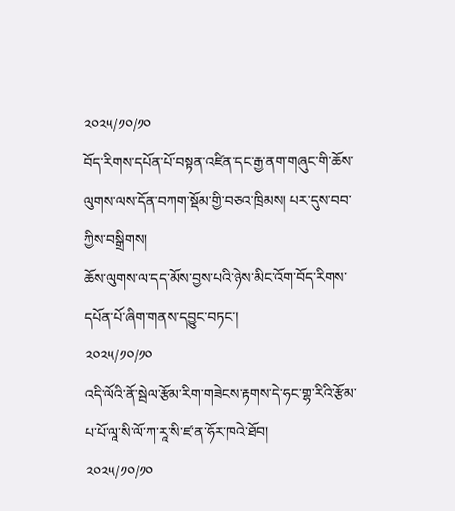༢༠༢༥/༡༠/༡༠
བོད་རིགས་དཔོན་པོ་བསྟན་འཛིན་དང་རྒྱ་ནག་གཞུང་གི་ཆོས་ལུགས་ལས་དོན་བཀག་སྡོམ་གྱི་བཅའ་ཁྲིམས། པར་དུས་བབ་ཀྱིས་བསྒྲིགས།
ཆོས་ལུགས་ལ་དད་མོས་བྱས་པའི་ཉེས་མིང་འོག་བོད་རིགས་དཔོན་པོ་ཞིག་གནས་དབྱུང་བཏང་།
༢༠༢༥/༡༠/༡༠
འདི་ལོའི་ནོ་སྦེལ་རྩོམ་རིག་གཟེངས་རྟགས་དེ་ཧང་གྷ་རིའི་རྩོམ་པ་པོ་ལཱ་སི་ལོ་ཀ་རཱ་སི་ཛ་ན་ཧོར་ཁའེ་ཐོབ།
༢༠༢༥/༡༠/༡༠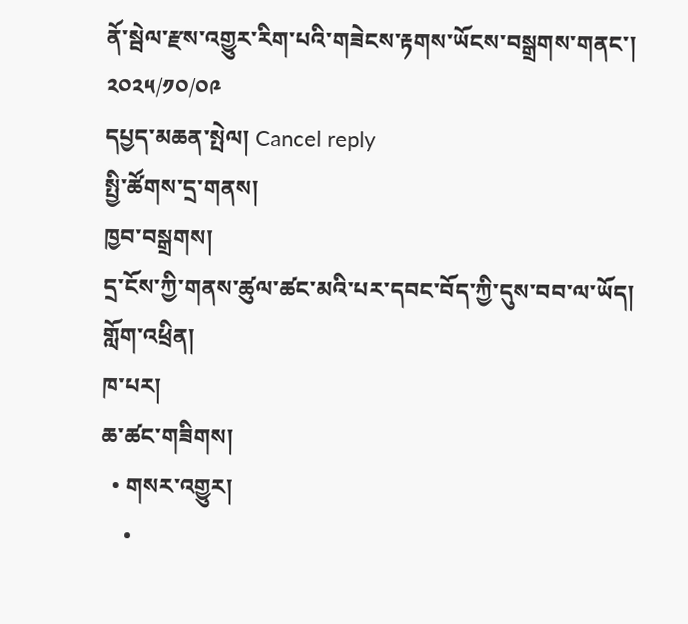ནོ་སྦེལ་རྫས་འགྱུར་རིག་པའི་གཟེངས་རྟགས་ཡོངས་བསྒྲགས་གནང་།
༢༠༢༥/༡༠/༠༩
དཔྱད་མཆན་སྤེལ། Cancel reply
སྤྱི་ཚོགས་དྲ་གནས།
ཁྱབ་བསྒྲགས།
དྲ་ངོས་ཀྱི་གནས་ཚུལ་ཚང་མའི་པར་དབང་བོད་ཀྱི་དུས་བབ་ལ་ཡོད།
གློག་འཕྲིན།
ཁ་པར།
ཆ་ཚང་གཟིགས།
  • གསར་འགྱུར།
    •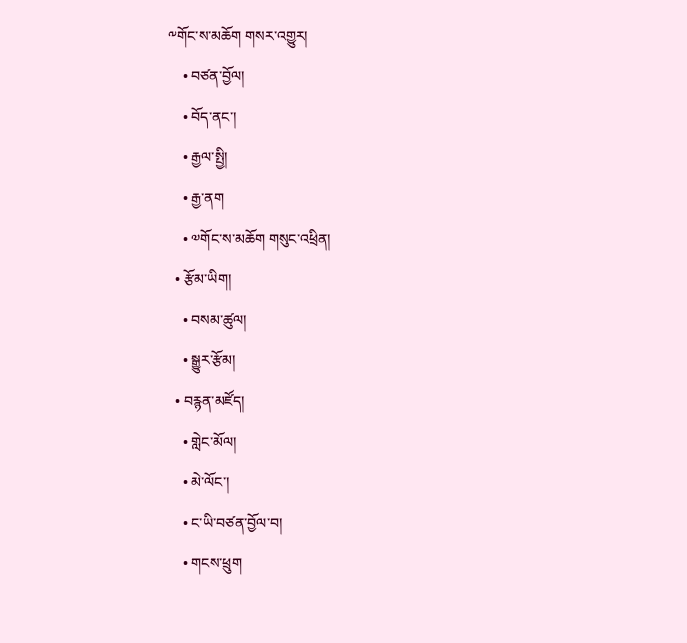༸གོང་ས་མཆོག གསར་འགྱུར།
    • བཙན་བྱོལ།
    • བོད་ནང་།
    • རྒྱལ་སྤྱི།
    • རྒྱ་ནག
    • ༧གོང་ས་མཆོག གསུང་འཕྲིན།
  • རྩོམ་ཡིག།
    • བསམ་ཚུལ།
    • སྒྱུར་རྩོམ།
  • བརྙན་མཛོད།
    • གླེང་མོལ།
    • མེ་ལོང་།
    • ང་ཡི་བཙན་བྱོལ་བ།
    • གངས་ཕྲུག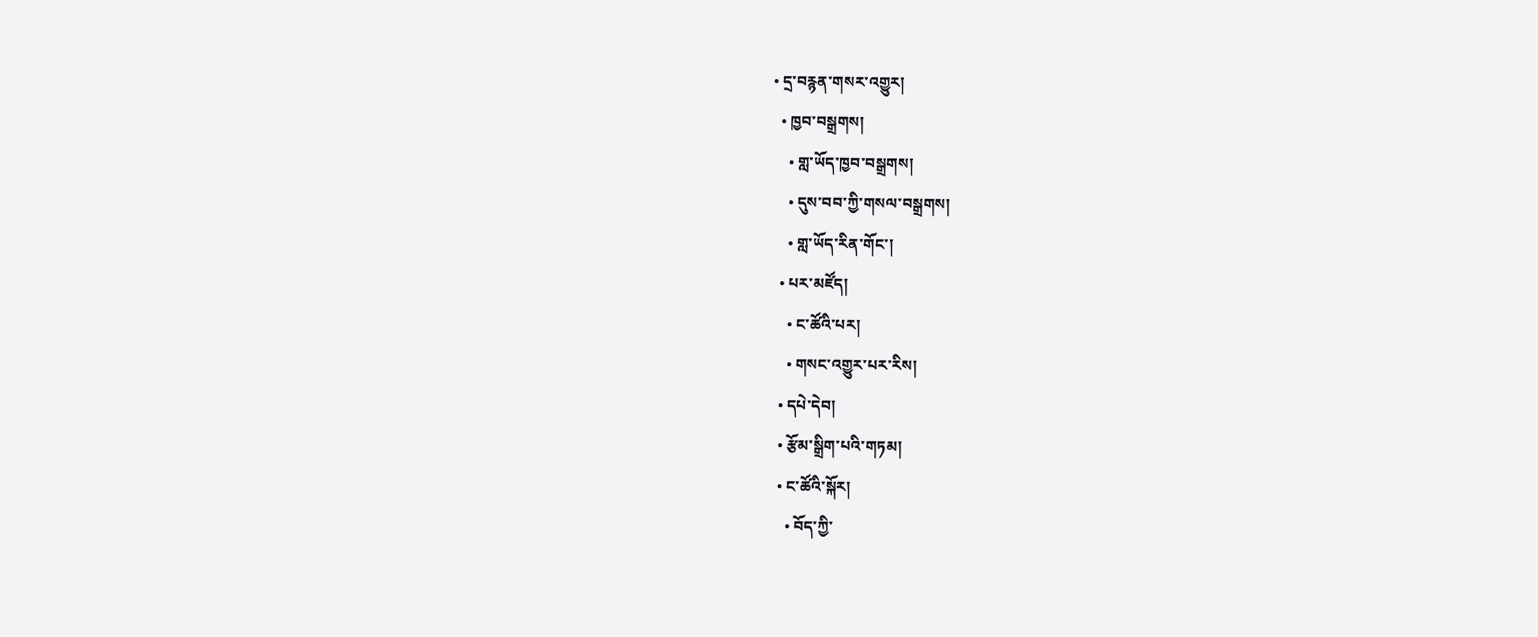• དྲ་བརྙན་གསར་འགྱུར།
  • ཁྱབ་བསྒྲགས།
    • གླ་ཡོད་ཁྱབ་བསྒྲགས།
    • དུས་བབ་ཀྱི་གསལ་བསྒྲགས།
    • གླ་ཡོད་རིན་གོང་།
  • པར་མཛོད།
    • ང་ཚོའི་པར།
    • གསང་འགྱུར་པར་རིས།
  • དཔེ་དེབ།
  • རྩོམ་སྒྲིག་པའི་གཏམ།
  • ང་ཚོའི་སྐོར།
    • བོད་ཀྱི་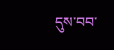དུས་བབ་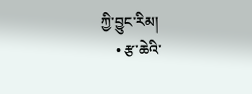ཀྱི་བྱུང་རིམ།
    • རྩ་ཆེའི་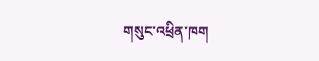གསུང་འཕྲིན་ཁག